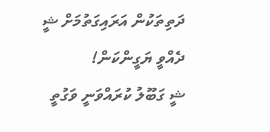ދަތިތަކުން އަރައިގަތުމަށް ޝީ ދެއްވީ ޔަގީންކަން!
ޝީ ގަބޫލު ކުރައްވަނީ ވަގުތީ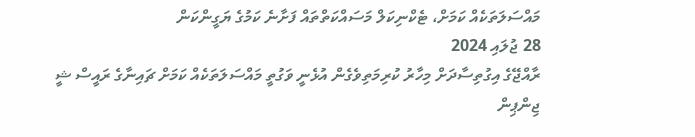މައްސަލަތަކެއް ކަމަށް، ޓެކްނިކަލް މަސައްކަތްތައް ފަށާނެ ކަމުގެ ޔަގީންކަން
28 ޖުލައި 2024
ރާއްޖޭގެ އިގުތިސާދަށް މިހާރު ކުރިމަތިވެގެން އުޅެނީ ވަގުތީ މައްސަލަތަކެއް ކަމަށް ޗައިނާގެ ރައީސް ޝީ ޖިންޕިން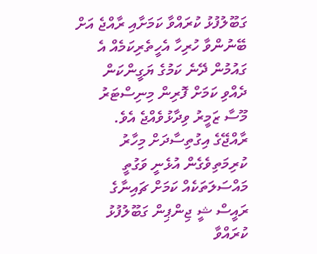ގަބޫލުފުޅު ކުރައްވާ ކަމަށާއި ރާއްޖެ އަށް ބޭނުންވާ ހުރިހާ އެހީތެރިކަމެއް އެ ގައުމުން ދޭނެ ކަމުގެ ޔަގީންކަން ދެއްވި ކަމަށް ފޮރިން މިނިސްޓަރު މޫސާ ޒަމީރު ވިދާޅުވެއްޖެ އެވެ.
ރާއްޖޭގެ އިގުތިސާދަށް މިހާރު ކުރިމަތިވެގެން އުޅެނީ ވަގުތީ މައްސަލަތަކެއް ކަމަށް ޗައިނާގެ ރައީސް ޝީ ޖިންޕިން ގަބޫލުފުޅު ކުރައްވާ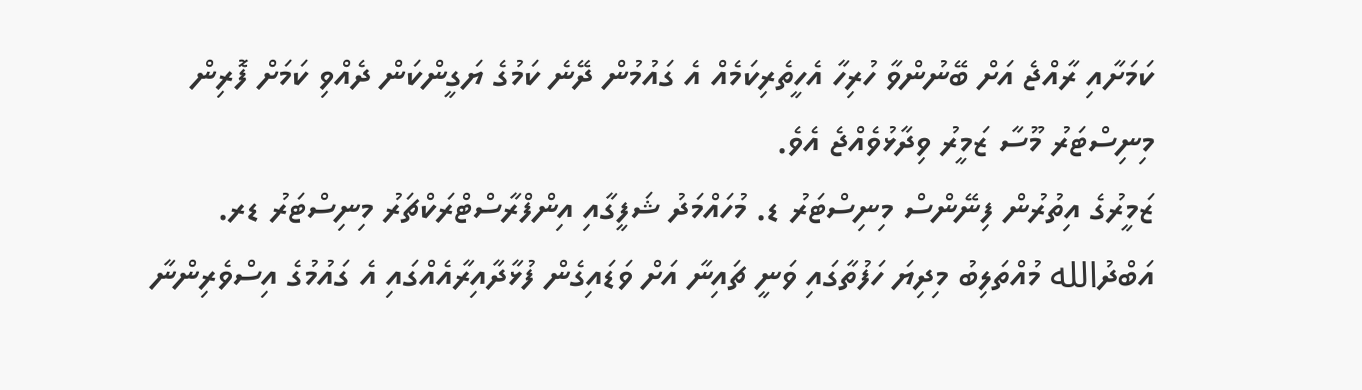ކަމަށާއި ރާއްޖެ އަށް ބޭނުންވާ ހުރިހާ އެހީތެރިކަމެއް އެ ގައުމުން ދޭނެ ކަމުގެ ޔަގީންކަން ދެއްވި ކަމަށް ފޮރިން މިނިސްޓަރު މޫސާ ޒަމީރު ވިދާޅުވެއްޖެ އެވެ.
ޒަމީރުގެ އިތުރުން ފިނޭންސް މިނިސްޓަރު ޑ. މުހައްމަދު ޝަފީގާއި އިންފްރާސްޓްރަކްޗަރު މިނިސްޓަރު ޑރ. އަބްދުالله މުއްތަލިބު މިދިޔަ ހަފުތާގައި ވަނީ ޗައިނާ އަށް ވަޑައިގެން ފުޅާދާއިރާއެއްގައި އެ ގައުމުގެ އިސްވެރިންނާ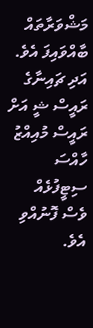މަޝްވަރާތައް ބާއްވައިފަ އެވެ. އަދި ޗައިނާގެ ރައީސް ޝީ އަށް ރައީސް މުއިއްޒު ހާއްސަ ސިޓީފުޅެއް ވެސް ފޮނުއްވި އެވެ.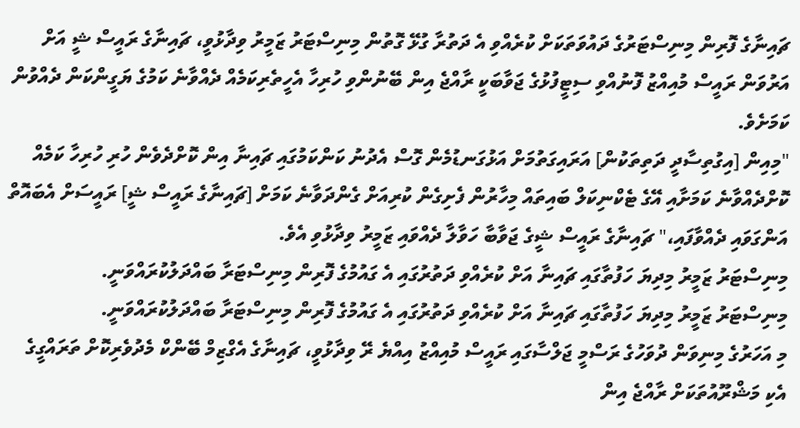ޗައިނާގެ ފޮރިން މިނިސްޓަރުގެ ދައުވަތަކަށް ކުރެއްވި އެ ދަތުރާ ގުޅޭ ގޮތުން މިނިސްޓަރު ޒަމީރު ވިދާޅުވީ، ޗައިނާގެ ރައީސް ޝީ އަށް އަރުވަން ރައީސް މުއިއްޒު ފޮނުއްވި ސިޓީފުޅުގެ ޖަވާބަކީ ރާއްޖެ އިން ބޭނުންވި ހުރިހާ އެހީތެރިކަމެއް ދެއްވާނެ ކަމުގެ ޔަގީންކަން ދެއްވުން ކަމަށެވެ.
"މިއިން [އިގުތިސާދީ ދަތިތަކުން] އަރައިގަތުމަށް އަޅުގަނޑުމެން ގޮސް އެދުނު ކަންކަމުގައި ޗައިނާ އިން ކޮށްދެވެން ހުރި ހުރިހާ ކަމެއް ކޮށްދެއްވާނެ ކަމަށާއި އޭގެ ޓެކްނިކަލް ބައިތައް މިހާރުން ފެށިގެން ކުރިއަށް ގެންދަވާނެ ކަމަށް [ޗައިނާގެ ރައީސް ޝީ] ރައީސަށް އެބައޮތް އަންގަވައި ދެއްވާފައި،" ޗައިނާގެ ރައީސް ޝީގެ ޖަވާބާ ހަވާލާ ދެއްވައި ޒަމީރު ވިދާޅުވި އެވެ.
މިނިސްޓަރު ޒަމީރު މިދިޔަ ހަފުތާގައި ޗައިނާ އަށް ކުރެއްވި ދަތުރުގައި އެ ގައުމުގެ ފޮރިން މިނިސްޓަރާ ބައްދަލުކުރައްވަނީ.
މިނިސްޓަރު ޒަމީރު މިދިޔަ ހަފުތާގައި ޗައިނާ އަށް ކުރެއްވި ދަތުރުގައި އެ ގައުމުގެ ފޮރިން މިނިސްޓަރާ ބައްދަލުކުރައްވަނީ.
މި އަހަރުގެ މިނިވަން ދުވަހުގެ ރަސްމީ ޖަލްސާގައި ރައީސް މުއިއްޒު އިއްޔެ ރޭ ވިދާޅުވީ، ޗައިނާގެ އެގްޒިމް ބޭންކް މެދުވެރިކޮށް ތަރައްގީގެ އެކި މަޝްރޫއުތަކަށް ރާއްޖެ އިން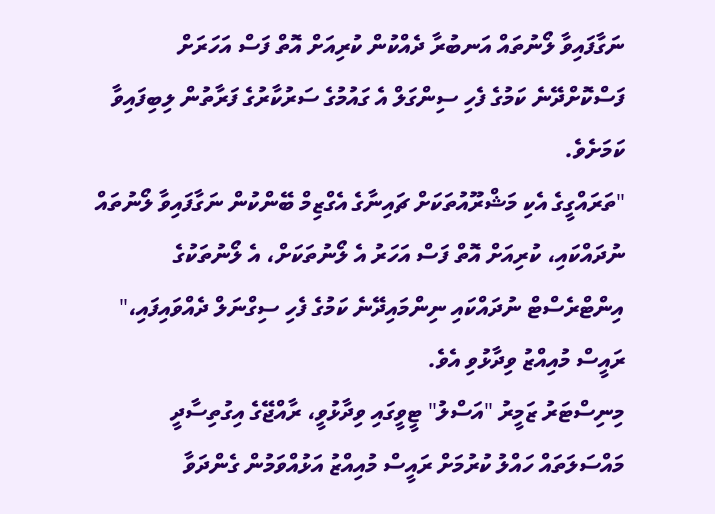ނަގާފައިވާ ލޯނުތައް އަނބުރާ ދެއްކުން ކުރިއަށް އޮތް ފަސް އަހަރަށް ފަސްކޮށްދޭނެ ކަމުގެ ފެހި ސިންގަލް އެ ގައުމުގެ ސަރުކާރުގެ ފަރާތުން ލިބިފައިވާ ކަމަށެވެ.
"ތަރައްގީގެ އެކި މަޝްރޫއުތަކަށް ޗައިނާގެ އެގްޒިމް ބޭންކުން ނަގާފައިވާ ލޯނުތައް ނުދައްކައި، ކުރިއަށް އޮތް ފަސް އަހަރު އެ ލޯނުތަކަށް، އެ ލޯނުތަކުގެ އިންޓްރެސްޓް ނުދައްކައި ނިންމައިދޭނެ ކަމުގެ ފެހި ސިގްނަލް ދެއްވައިފައި،" ރައީސް މުއިއްޒު ވިދާޅުވި އެވެ.
މިނިސްޓަރު ޒަމީރު "އަސްލު" ޓީވީގައި ވިދާޅުވީ، ރާއްޖޭގެ އިގުތިސާދީ މައްސަލަތައް ހައްލު ކުރުމަށް ރައީސް މުއިއްޒު އަޅުއްވަމުން ގެންދަވާ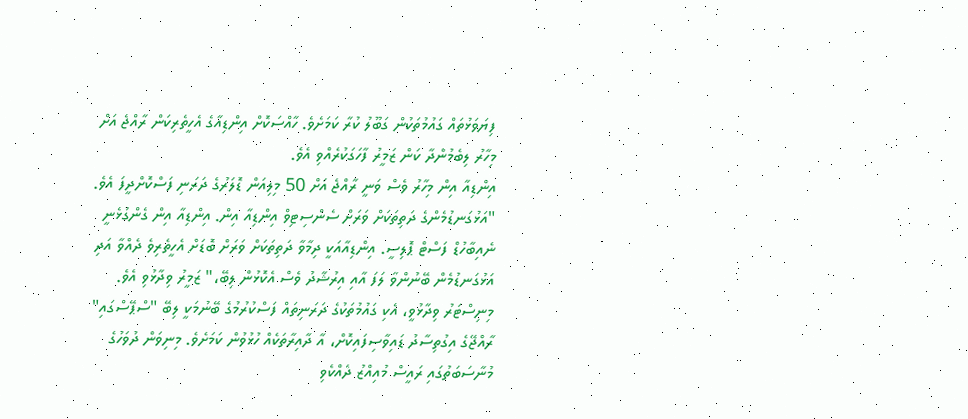ފިޔަވަޅުތައް ގައުމުތަކުން ގަބޫލު ކުރާ ކަމަށެވެ. ހާއްސަކޮށް އިންޑިއާގެ އެހީތެރިކަން ރާއްޖެ އަށް މިހާރު ލިބެމުންދާ ކަން ޒަމީރު ފާހަގަކުރެއްވި އެވެ.
އިންޑިއާ އިން މިހާރު ވެސް ވަނީ ރާއްޖެ އަށް 50 މިލިއަން ޑޮލަރުގެ ދަރަނި ފަސްކޮށްދީފަ އެވެ.
"އަޅުގަނޑުމެންގެ ދަތިތަކަށް ވަރަށް ސެންސިޓިވް އިންޑިއާ އިން. އިންޑިއާ އިން ގެންގުޅެނީ ނެއިބާހުޑް ފަސްޓް ޕޮލިސީ. އިންޑިއާއަކީ ދިމާވާ ދަތިތަކަށް ވަރަށް ބޮޑަށް އެހީތެރިވެ ދެއްވާ އަދި އަޅުގަނޑުމެން ބޭނުންވާ ލަފަ އާއި އިރުޝާދު ވެސް އެކޮޅުން ލިބޭ،" ޒަމީރު ވިދާޅުވި އެވެ.
މިނިސްޓަރު ވިދާޅުވީ، އެކި ގައުމުތަކުގެ ދަރަނިތައް ފަސްކުރުމުގެ ބޭނުމަކީ ލިބޭ "ސްޕޭސްގައި" ރާއްޖޭގެ އިގުތިސާދު ޑައިވާސިފައިކޮށް، އާ ދާއިރާތަކެއް ހުޅުވުން ކަމަށެވެ. މިނިވަން ދުވަހުގެ މުނާސަބަތުގައި ރައީސް މުއިއްޒު ދެއްކެވި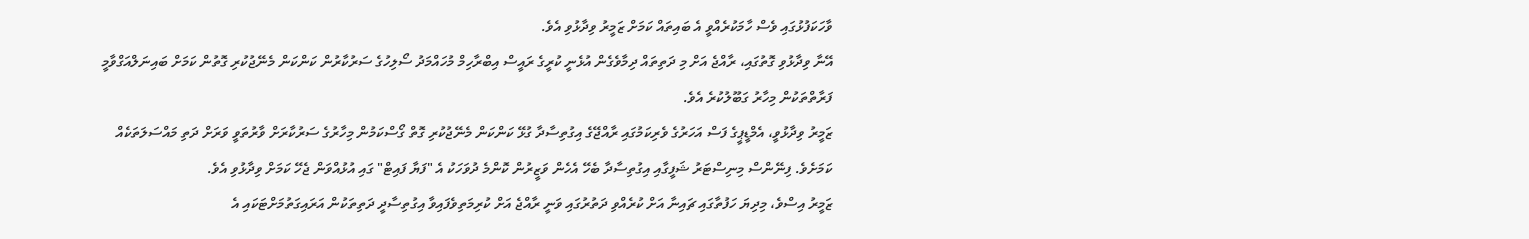ވާހަކަފުޅުގައި ވެސް ހާމަކުރެއްވީ އެ ބައިތައް ކަމަށް ޒަމީރު ވިދާޅުވި އެވެ.
އޭނާ ވިދާޅުވި ގޮތުގައި، ރާއްޖެ އަށް މި ދަތިތައް ދިމާވެގެން އުޅެނީ ކުރީގެ ރައީސް އިބްރާހިމް މުހައްމަދު ސޯލިހުގެ ސަރުކާރުން ކަންކަން މެނޭޖުކުރި ގޮތުން ކަމަށް ބައިނަލްއަގްވާމީ ފަރާތްތަކުން މިހާރު ގަބޫލުކުރެ އެވެ.
ޒަމީރު ވިދާޅުވީ، އެމްޑީޕީގެ ފަސް އަހަރުގެ ވެރިކަމުގައި ރާއްޖޭގެ އިގުތިސާދާ ގުޅޭ ކަންކަން މެނޭޖުކުރި ގޮތް ގޯސްކަމުން މިހާރުގެ ސަރުކާރަށް ވާރުތަވީ ވަރަށް ދަތި މައްސަލަތަކެއް ކަމަށެވެ. ފިނޭންސް މިނިސްޓަރު ޝަފީގާއި އިގުތިސާދާ ބެހޭ އެހެން ވަޒީރުން ކޮންމެ ދުވަހަކު އެ "ފަޔާ ފައިޓް" ގައި އުޅުއްވަން ޖެހޭ ކަމަށް ވިދާޅުވި އެވެ.
ޒަމީރު އިސްވެ، މިދިޔަ ހަފުތާގައި ޗައިނާ އަށް ކުރެއްވި ދަތުރުގައި ވަނީ ރާއްޖެ އަށް ކުރިމަތިވެފައިވާ އިގުތިސާދީ ދަތިތަކުން އަރައިގަތުމަށްޓަކައި އެ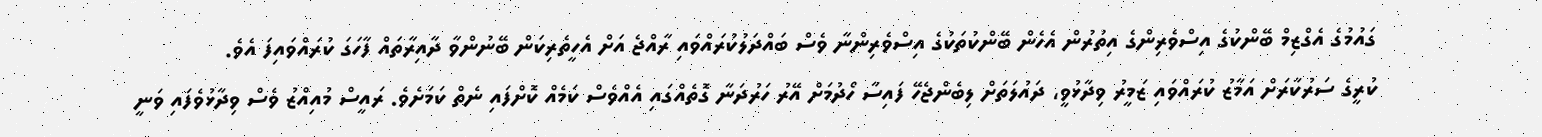ގައުމުގެ އެގްޒިމް ބޭންކުގެ އިސްވެރިންގެ އިތުރުން އެހެން ބޭންކުތަކުގެ އިސްވެރިންނާ ވެސް ބައްދަލުކުރައްވައި ރާއްޖެ އަށް އެހީތެރިކަން ބޭނުންވާ ދާއިރާތައް ފާހަގަ ކުރައްވައިފަ އެވެ.
ކުރީގެ ސަރުކާރަށް އަމާޒު ކުރައްވައި ޒަމީރު ވިދާޅުވީ، ދައުލަތަށް ލިބެންޖެހޭ ފައިސާ ހޯދުމަށް އޭރު ހަރުދަނާ ގޮތެއްގައި އެއްވެސް ކަމެއް ކޮށްފައި ނެތް ކަމަށެވެ. ރައީސް މުއިއްޒު ވެސް ވިދާޅުވެފައި ވަނީ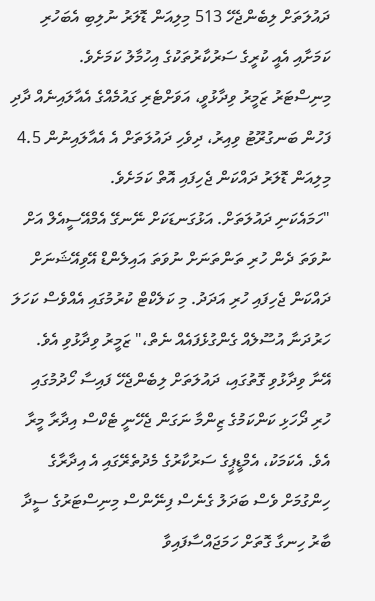ދައުލަތަށް ލިބެންޖެހޭ 513 މިލިއަން ޑޮލަރު ނުލިބި އެބަހުރި ކަމަށާއި އެއީ ކުރީގެ ސަރުކާރުތަކުގެ އިހުމާލު ކަމަށެވެ.
މިނިސްޓަރު ޒަމީރު ވިދާޅުވީ، އަވަށްޓެރި ގައުމެއްގެ އެއާލައިނެއް ދާދި ފަހުން ބަނގުރޫޓު ވިއިރު، ދިވެހި ދައުލަތަށް އެ އެއާލައިނުން 4.5 މިލިއަން ޑޮލަރު ދައްކަން ޖެހިފައި އޮތް ކަމަށެވެ.
"ހަމައެކަނި ދައުލަތަށް. އަޅުގަނޑަކަށް ނޭނގޭ އެމްއޭސީއެލް އަށް ނުވަތަ ދެން ހުރި ތަންތަނަށް ނުވަތަ އައިލެންޑް އޭވިއޭޝަނަށް ދައްކަން ޖެހިފައި ހުރި އަދަދު. މި ކަލެކްޓް ކުރުމުގައި އެއްވެސް ކަހަލަ ހަރުދަނާ އުސޫލެއް ގެންގުޅެފައެއް ނެތް،" ޒަމީރު ވިދާޅުވި އެވެ.
އޭނާ ވިދާޅުވި ގޮތުގައި، ދައުލަތަށް ލިބެންޖެހޭ ފައިސާ ހޯދުމުގައި ހުރި ދޯހަޅި ކަންކަމުގެ ޒިންމާ ނަގަން ޖެހޭނީ ޓެކްސް އިދާރާ މީރާ އެވެ. އެކަމަކު، އެމްޑީޕީގެ ސަރުކާރުގެ މެދުތެރޭގައި އެ އިދާރާގެ ހިންގުމަށް ވެސް ބަދަލު ގެނެސް ފިނޭންސް މިނިސްޓަރުގެ ސީދާ ބާރު ހިނގާ ގޮތަށް ހަމަޖައްސާފައިވާ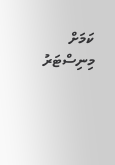ކަމަށް މިނިސްޓަރު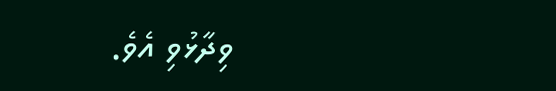ވިދާޅުވި އެވެ.